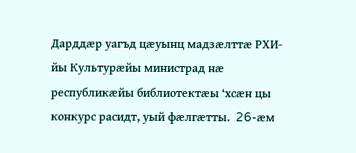Дарддæр уагъд цæуынц мадзæлттæ РХИ-йы Культурæйы министрад нæ республикæйы библиотектæы ‘хсæн цы конкурс расидт, уый фæлгæтты.  26-æм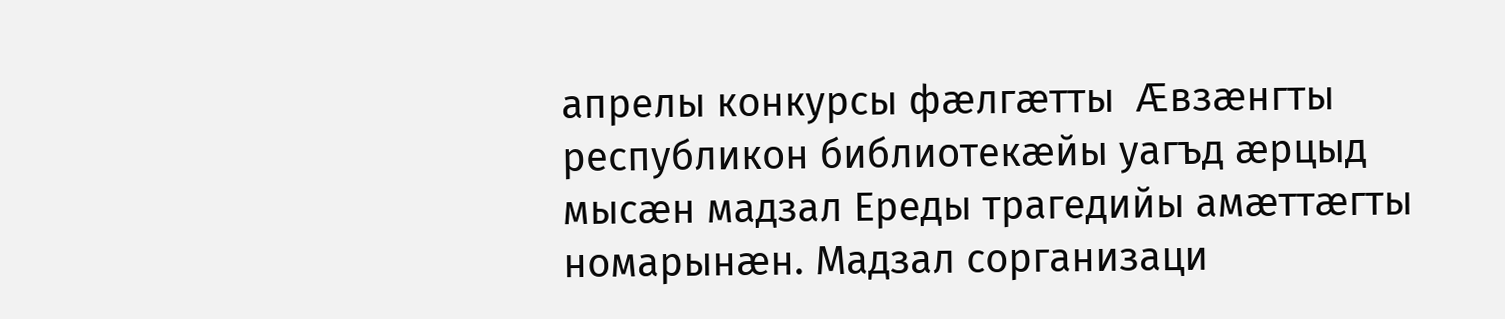апрелы конкурсы фæлгæтты  Æвзæнгты республикон библиотекæйы уагъд æрцыд мысæн мадзал Ереды трагедийы амæттæгты номарынæн. Мадзал сорганизаци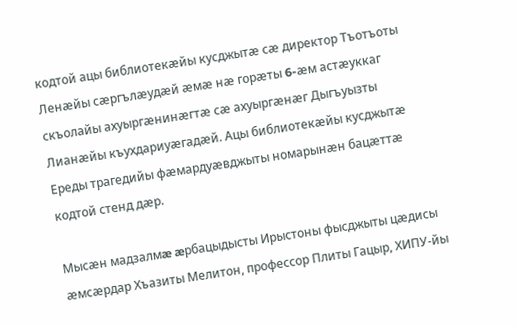кодтой ацы библиотекæйы кусджытæ сæ директор Тъотъоты Ленæйы сæргълæудæй æмæ нæ горæты 6-æм астæуккаг скъолайы ахуыргæнинæгтæ сæ ахуыргæнæг Дыгъуызты Лианæйы къухдариуæгадæй. Ацы библиотекæйы кусджытæ Ереды трагедийы фæмардуæвджыты номарынæн бацæттæ кодтой стенд дæр.

Мысæн мадзалмæ æрбацыдысты Ирыстоны фысджыты цæдисы æмсæрдар Хъазиты Мелитон, профессор Плиты Гацыр, ХИПУ-йы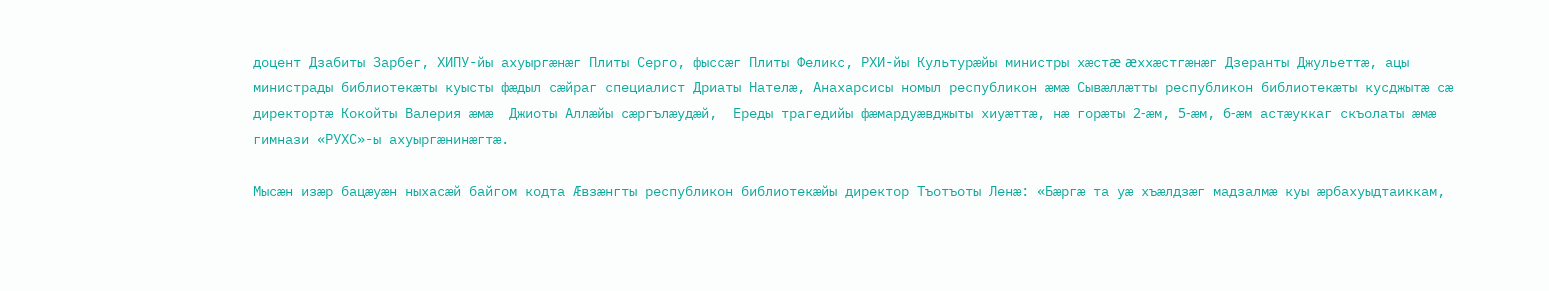доцент Дзабиты Зарбег, ХИПУ-йы ахуыргæнæг Плиты Серго, фыссæг Плиты Феликс, РХИ-йы Культурæйы министры хæстæ æххæстгæнæг Дзеранты Джульеттæ, ацы министрады библиотекæты куысты фæдыл сæйраг специалист Дриаты Нателæ, Анахарсисы номыл республикон æмæ Сывæллæтты республикон библиотекæты кусджытæ сæ директортæ Кокойты Валерия æмæ  Джиоты Аллæйы сæргълæудæй,  Ереды трагедийы фæмардуæвджыты хиуæттæ, нæ горæты 2-æм, 5-æм, 6-æм астæуккаг скъолаты æмæ гимнази «РУХС»-ы ахуыргæнинæгтæ.

Мысæн изæр бацæуæн ныхасæй байгом кодта Æвзæнгты республикон библиотекæйы директор Тъотъоты Ленæ: «Бæргæ та уæ хъæлдзæг мадзалмæ куы æрбахуыдтаиккам,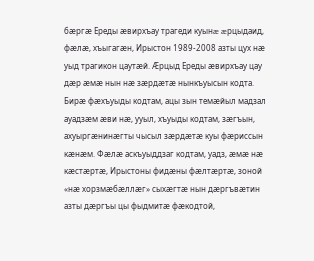бæргæ Ереды æвирхъау трагеди куынæ æрцыдаид, фæлæ, хъыгагæн, Ирыстон 1989-2008 азты цух нæ уыд трагикон цаутæй. Æрцыд Ереды æвирхъау цау дæр æмæ нын нæ зæрдæтæ нынкъуысын кодта. Бирæ фæхъуыды кодтам, ацы зын темæйыл мадзал ауадзæм æви нæ, ууыл, хъуыды кодтам, зæгъын, ахуыргæнинæгты чысыл зæрдæтæ куы фæриссын кæнæм. Фæлæ аскъуыддзаг кодтам, уадз, æмæ нæ кæстæртæ, Ирыстоны фидæны фæлтæртæ, зоной «нæ хорзмæбæллæг» сыхæгтæ нын дæргъвæтин азты дæргъы цы фыдмитæ фæкодтой,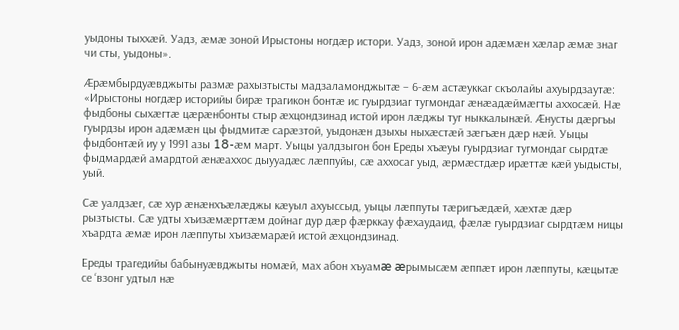уыдоны тыххæй. Уадз, æмæ зоной Ирыстоны ногдæр истори. Уадз, зоной ирон адæмæн хæлар æмæ знаг чи сты, уыдоны».

Æрæмбырдуæвджыты размæ рахызтысты мадзаламонджытæ – 6-æм астæуккаг скъолайы ахуырдзаутæ: «Ирыстоны ногдæр историйы бирæ трагикон бонтæ ис гуырдзиаг тугмондаг æнæадæймæгты аххосæй. Нæ фыдбоны сыхæгтæ цæрæнбонты стыр æхцондзинад истой ирон лæджы туг ныккалынæй. Æнусты дæргъы гуырдзы ирон адæмæн цы фыдмитæ сарæзтой, уыдонæн дзыхы ныхæстæй зæгъæн дæр нæй. Уыцы фыдбонтæй иу у 1991 азы 18-æм март. Уыцы уалдзыгон бон Ереды хъæуы гуырдзиаг тугмондаг сырдтæ фыдмардæй амардтой æнæаххос дыууадæс лæппуйы, сæ аххосаг уыд, æрмæстдæр ирæттæ кæй уыдысты, уый.

Сæ уалдзæг, сæ хур æнæнхъæлæджы кæуыл ахуыссыд, уыцы лæппуты тæригъæдæй, хæхтæ дæр рызтысты. Сæ удты хъизæмæрттæм дойнаг дур дæр фæрккау фæхаудаид, фæлæ гуырдзиаг сырдтæм ницы хъардта æмæ ирон лæппуты хъизæмарæй истой æхцондзинад.

Ереды трагедийы бабынуæвджыты номæй, мах абон хъуамæ æрымысæм æппæт ирон лæппуты, кæцытæ се ‘взонг удтыл нæ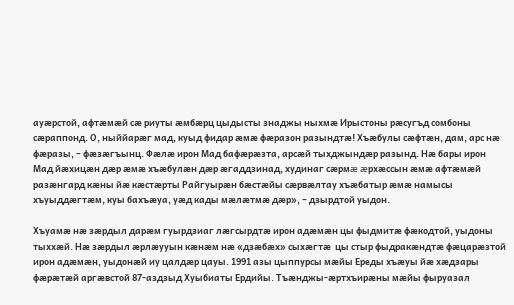ауæрстой, афтæмæй сæ риуты æмбæрц цыдысты знаджы ныхмæ Ирыстоны рæсугъд сомбоны сæраппонд. О, ныййарæг мад, куыд фидар æмæ фæразон разындтæ! Хъæбулы сæфтæн, дам, арс нæ фæразы, – фæзæгъынц. Фæлæ ирон Мад бафæрæзта, арсæй тыхджындæр разынд. Нæ бары ирон Мад йæхицæн дæр æмæ хъæбулæн дæр æгаддзинад, худинаг сæрмæ æрхæссын æмæ афтæмæй разæнгард кæны йæ кæстæрты Райгуырæн бæстæйы сæрвæлтау хъæбатыр æмæ намысы хъуыддæгтæм, куы бахъæуа, уæд кады мæлæтмæ дæр», – дзырдтой уыдон.

Хъуамæ нæ зæрдыл дарæм гуырдзиаг лæгсырдтæ ирон адæмæн цы фыдмитæ фæкодтой, уыдоны тыххæй. Нæ зæрдыл æрлæууын кæнæм нæ «дзæбæх» сыхæгтæ  цы стыр фыдракæндтæ фæцарæзтой ирон адæмæн, уыдонæй иу цалдæр цауы. 1991 азы цыппурсы мæйы Ереды хъæуы йæ хæдзары фæрæтæй аргæвстой 87-аздзыд Хуыбиаты Ердийы. Тъæнджы-æртхъирæны мæйы фыруазал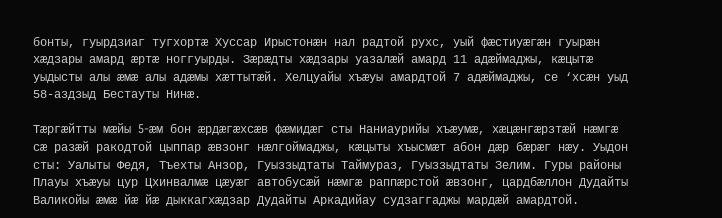бонты, гуырдзиаг тугхортæ Хуссар Ирыстонæн нал радтой рухс, уый фæстиуæгæн гуырæн хæдзары амард æртæ ноггуырды. Зæрæдты хæдзары уазалæй амард 11 адæймаджы, кæцытæ уыдысты алы æмæ алы адæмы хæттытæй. Хелцуайы хъæуы амардтой 7 адæймаджы, се ‘хсæн уыд 58-аздзыд Бестауты Нинæ.

Тæргæйтты мæйы 5-æм бон æрдæгæхсæв фæмидæг сты Наниаурийы хъæумæ, хæцæнгæрзтæй нæмгæ сæ разæй ракодтой цыппар æвзонг нæлгоймаджы, кæцыты хъысмæт абон дæр бæрæг нæу. Уыдон сты: Уалыты Федя, Тъехты Анзор, Гуыззыдтаты Таймураз, Гуыззыдтаты Зелим. Гуры районы Плауы хъæуы цур Цхинвалмæ цæуæг автобусæй нæмгæ раппæрстой æвзонг, цардбæллон Дудайты Валикойы æмæ йæ йæ дыккагхæдзар Дудайты Аркадийау судзаггаджы мардæй амардтой.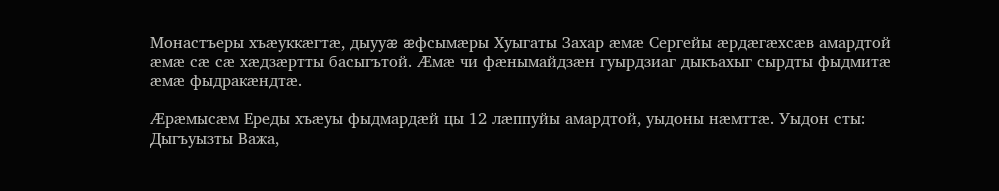Монастъеры хъæуккæгтæ, дыууæ æфсымæры Хуыгаты Захар æмæ Сергейы æрдæгæхсæв амардтой æмæ сæ сæ хæдзæртты басыгътой. Æмæ чи фæнымайдзæн гуырдзиаг дыкъахыг сырдты фыдмитæ æмæ фыдракæндтæ.

Æрæмысæм Ереды хъæуы фыдмардæй цы 12 лæппуйы амардтой, уыдоны нæмттæ. Уыдон сты: Дыгъуызты Важа,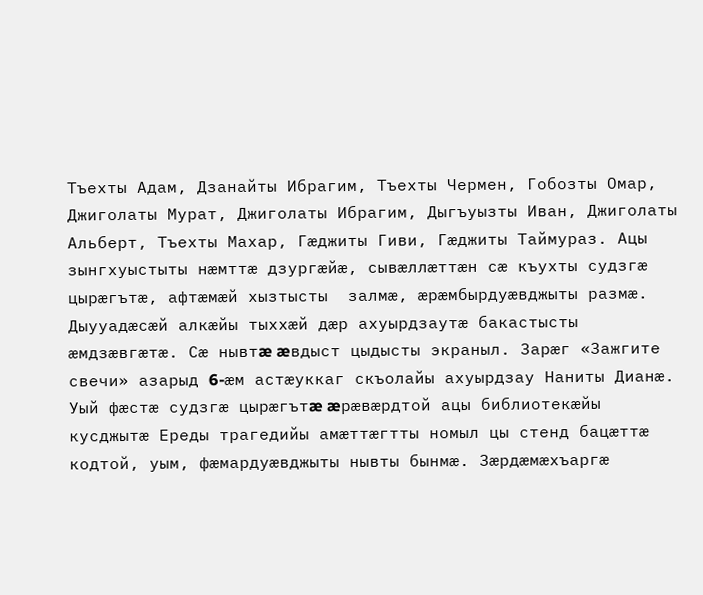Тъехты Адам, Дзанайты Ибрагим, Тъехты Чермен, Гобозты Омар, Джиголаты Мурат, Джиголаты Ибрагим, Дыгъуызты Иван, Джиголаты Альберт, Тъехты Махар, Гæджиты Гиви, Гæджиты Таймураз. Ацы зынгхуыстыты нæмттæ дзургæйæ, сывæллæттæн сæ къухты судзгæ цырæгътæ, афтæмæй хызтысты  залмæ, æрæмбырдуæвджыты размæ. Дыууадæсæй алкæйы тыххæй дæр ахуырдзаутæ бакастысты æмдзæвгæтæ. Сæ нывтæ æвдыст цыдысты экраныл. Зарæг «Зажгите свечи» азарыд 6-æм астæуккаг скъолайы ахуырдзау Наниты Дианæ. Уый фæстæ судзгæ цырæгътæ æрæвæрдтой ацы библиотекæйы кусджытæ Ереды трагедийы амæттæгтты номыл цы стенд бацæттæ кодтой, уым, фæмардуæвджыты нывты бынмæ. Зæрдæмæхъаргæ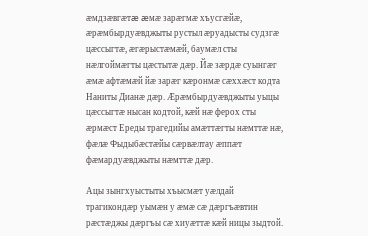æмдзæвгæтæ æмæ зарæгмæ хъусгæйæ, æрæмбырдуæвджыты рустыл æруадысты судзгæ цæссыгтæ, æгæрыстæмæй, баумæл сты нæлгоймæгты цæстытæ дæр. Йæ зæрдæ суынгæг æмæ афтæмæй йæ зарæг кæронмæ сæххæст кодта Наниты Дианæ дæр. Æрæмбырдуæвджыты уыцы цæссыгтæ нысан кодтой, кæй нæ ферох сты æрмæст Ереды трагедийы амæттæгты нæмттæ нæ, фæлæ Фыдыбæстæйы сæрвæлтау æппæт фæмардуæвджыты нæмттæ дæр.

Ацы зынгхуыстыты хъысмæт уæлдай трагикондæр уымæн у æмæ сæ дæргъæвтин рæстæджы дæргъы сæ хиуæттæ кæй ницы зыдтой.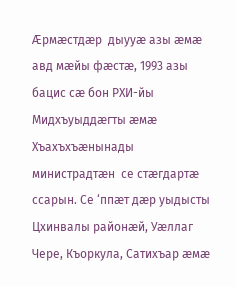Æрмæстдæр  дыууæ азы æмæ авд мæйы фæстæ, 1993 азы бацис сæ бон РХИ-йы Мидхъуыддæгты æмæ Хъахъхъæнынады министрадтæн  се стæгдартæ ссарын. Се ‘ппæт дæр уыдысты Цхинвалы районæй, Уæллаг Чере, Къоркула, Сатихъар æмæ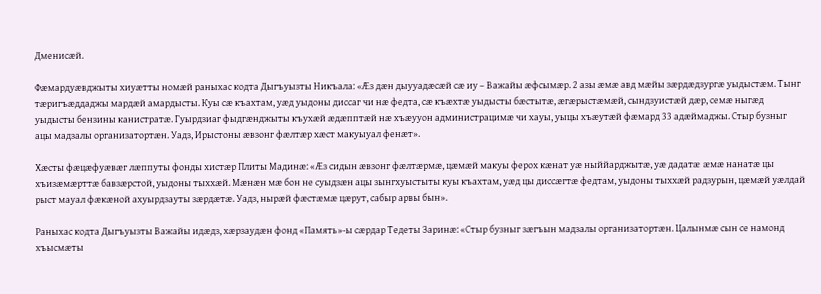Дменисæй.

Фæмардуæвджыты хиуæтты номæй раныхас кодта Дыгъуызты Никъала: «Æз дæн дыууадæсæй сæ иу – Важайы æфсымæр. 2 азы æмæ авд мæйы зæрдæдзургæ уыдыстæм. Тынг тæригъæддаджы мардæй амардысты. Куы сæ къахтам, уæд уыдоны диссаг чи нæ федта, сæ къæхтæ уыдысты бæстытæ, æгæрыстæмæй, сындзуистæй дæр, семæ ныгæд уыдысты бензины канистратæ. Гуырдзиаг фыдгæнджыты къухæй æдæпптæй нæ хъæууон администрацимæ чи хауы, уыцы хъæутæй фæмард 33 адæймаджы. Стыр бузныг ацы мадзалы организатортæн. Уадз, Ирыстоны æвзонг фæлтæр хæст макуыуал фенæт».

Хæсты фæцæфуæвæг лæппуты фонды хистæр Плиты Мадинæ: «Æз сидын æвзонг фæлтæрмæ, цæмæй макуы ферох кæнат уæ ныййарджытæ, уæ дадатæ æмæ нанатæ цы хъизæмæрттæ бавзæрстой, уыдоны тыххæй. Мæнæн мæ бон не суыдзæн ацы зынгхуыстыты куы къахтам, уæд цы диссæгтæ федтам, уыдоны тыххæй радзурын, цæмæй уæлдай рыст мауал фæкæной ахуырдзауты зæрдæтæ. Уадз, нырæй фæстæмæ цæрут, сабыр арвы бын».

Раныхас кодта Дыгъуызты Важайы идæдз, хæрзаудæн фонд «Память»-ы сæрдар Тедеты Заринæ: «Стыр бузныг зæгъын мадзалы организатортæн. Цалынмæ сын се намонд хъысмæты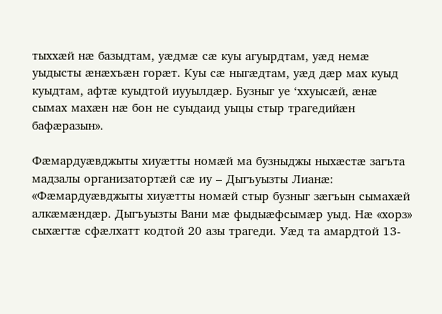тыххæй нæ базыдтам, уæдмæ сæ куы агуырдтам, уæд немæ уыдысты æнæхъæн горæт. Куы сæ ныгæдтам, уæд дæр мах куыд куыдтам, афтæ куыдтой иууылдæр. Бузныг уе ‘ххуысæй, æнæ сымах махæн нæ бон не суыдаид уыцы стыр трагедийæн бафæразын».

Фæмардуæвджыты хиуæтты номæй ма бузныджы ныхæстæ загъта мадзалы организатортæй сæ иу – Дыгъуызты Лианæ: «Фæмардуæвджыты хиуæтты номæй стыр бузныг зæгъын сымахæй алкæмæндæр. Дыгъуызты Вани мæ фыдыæфсымæр уыд. Нæ «хорз» сыхæгтæ сфæлхатт кодтой 20 азы трагеди. Уæд та амардтой 13-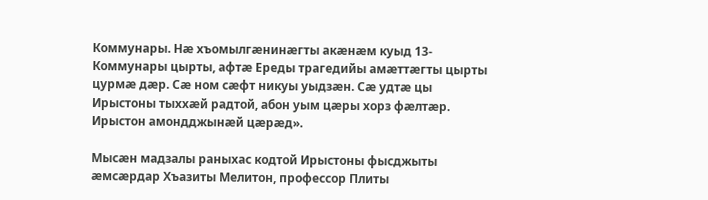Коммунары. Нæ хъомылгæнинæгты акæнæм куыд 13-Коммунары цырты, афтæ Ереды трагедийы амæттæгты цырты цурмæ дæр. Сæ ном сæфт никуы уыдзæн. Сæ удтæ цы Ирыстоны тыххæй радтой, абон уым цæры хорз фæлтæр. Ирыстон амондджынæй цæрæд».

Мысæн мадзалы раныхас кодтой Ирыстоны фысджыты æмсæрдар Хъазиты Мелитон, профессор Плиты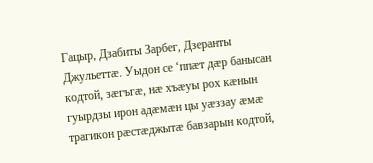Гацыр, Дзабиты Зарбег, Дзеранты Джульеттæ. Уыдон се ‘ппæт дæр банысан кодтой, зæгъгæ, нæ хъæуы рох кæнын гуырдзы ирон адæмæн цы уæззау æмæ трагикон рæстæджытæ бавзарын кодтой,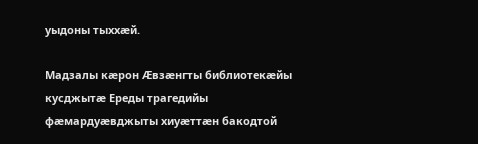уыдоны тыххæй.

Мадзалы кæрон Æвзæнгты библиотекæйы кусджытæ Ереды трагедийы фæмардуæвджыты хиуæттæн бакодтой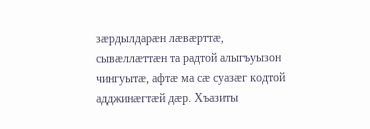зæрдылдарæн лæвæрттæ, сывæллæттæн та радтой алыгъуызон чингуытæ, афтæ ма сæ суазæг кодтой адджинæгтæй дæр. Хъазиты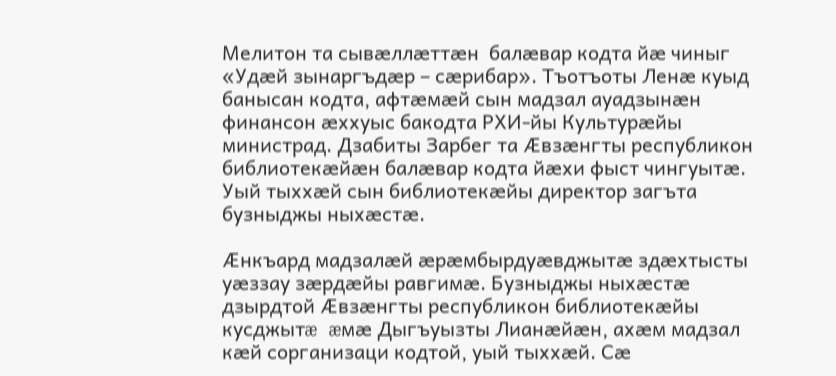Мелитон та сывæллæттæн  балæвар кодта йæ чиныг «Удæй зынаргъдæр – сæрибар». Тъотъоты Ленæ куыд банысан кодта, афтæмæй сын мадзал ауадзынæн финансон æххуыс бакодта РХИ-йы Культурæйы министрад. Дзабиты Зарбег та Æвзæнгты республикон библиотекæйæн балæвар кодта йæхи фыст чингуытæ. Уый тыххæй сын библиотекæйы директор загъта бузныджы ныхæстæ.

Æнкъард мадзалæй æрæмбырдуæвджытæ здæхтысты уæззау зæрдæйы равгимæ. Бузныджы ныхæстæ дзырдтой Æвзæнгты республикон библиотекæйы кусджытæ æмæ Дыгъуызты Лианæйæн, ахæм мадзал кæй сорганизаци кодтой, уый тыххæй. Сæ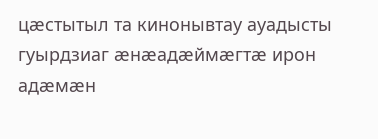цæстытыл та кинонывтау ауадысты гуырдзиаг æнæадæймæгтæ ирон адæмæн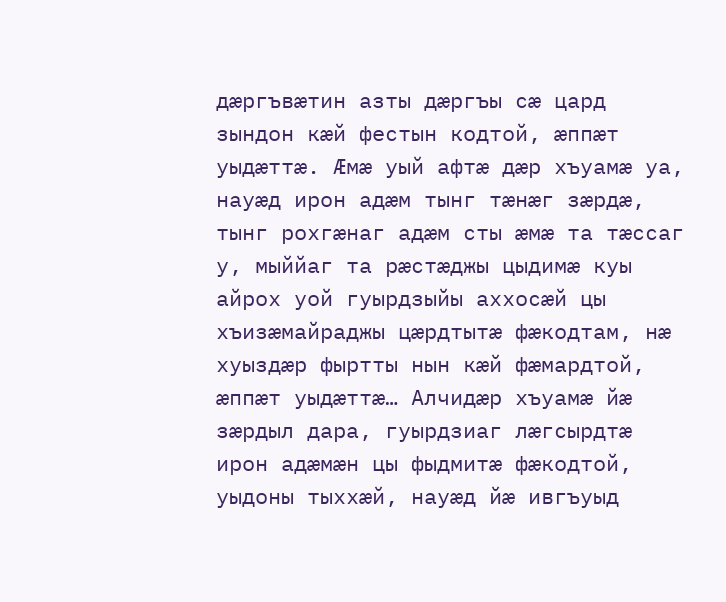дæргъвæтин азты дæргъы сæ цард зындон кæй фестын кодтой, æппæт уыдæттæ. Æмæ уый афтæ дæр хъуамæ уа, науæд ирон адæм тынг тæнæг зæрдæ, тынг рохгæнаг адæм сты æмæ та тæссаг у, мыййаг та рæстæджы цыдимæ куы айрох уой гуырдзыйы аххосæй цы хъизæмайраджы цæрдтытæ фæкодтам, нæ хуыздæр фыртты нын кæй фæмардтой, æппæт уыдæттæ… Алчидæр хъуамæ йæ зæрдыл дара, гуырдзиаг лæгсырдтæ ирон адæмæн цы фыдмитæ фæкодтой, уыдоны тыххæй, науæд йæ ивгъуыд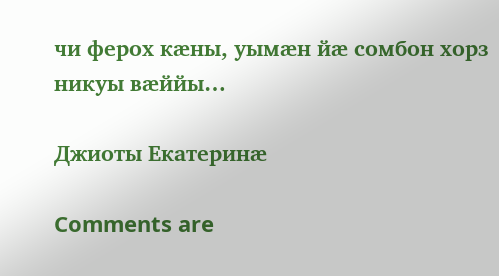чи ферох кæны, уымæн йæ сомбон хорз никуы вæййы…

Джиоты Екатеринæ

Comments are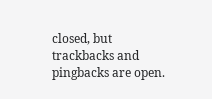closed, but trackbacks and pingbacks are open.